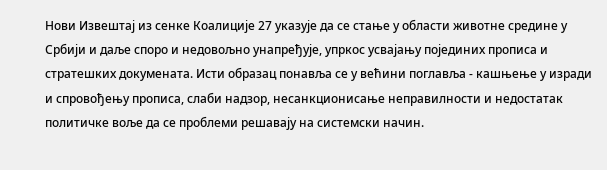Нови Извештај из сенке Коалиције 27 указује да се стање у области животне средине у Србији и даље споро и недовољно унапређује, упркос усвајању појединих прописа и стратешких докумената. Исти образац понавља се у већини поглавља - кашњење у изради и спровођењу прописа, слаби надзор, несанкционисање неправилности и недостатак политичке воље да се проблеми решавају на системски начин.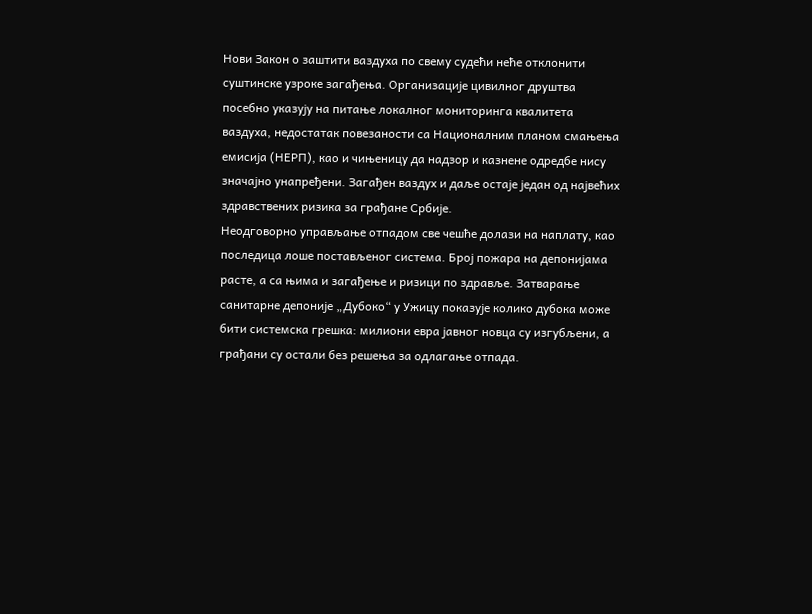Нови Закон о заштити ваздуха по свему судећи неће отклонити суштинске узроке загађења. Организације цивилног друштва посебно указују на питање локалног мониторинга квалитета ваздуха, недостатак повезаности са Националним планом смањења емисија (НЕРП), као и чињеницу да надзор и казнене одредбе нису значајно унапређени. Загађен ваздух и даље остаје један од највећих здравствених ризика за грађане Србије.
Неодговорно управљање отпадом све чешће долази на наплату, као последица лоше постављеног система. Број пожара на депонијама расте, а са њима и загађење и ризици по здравље. Затварање санитарне депоније „Дубоко“ у Ужицу показује колико дубока може бити системска грешка: милиони евра јавног новца су изгубљени, а грађани су остали без решења за одлагање отпада.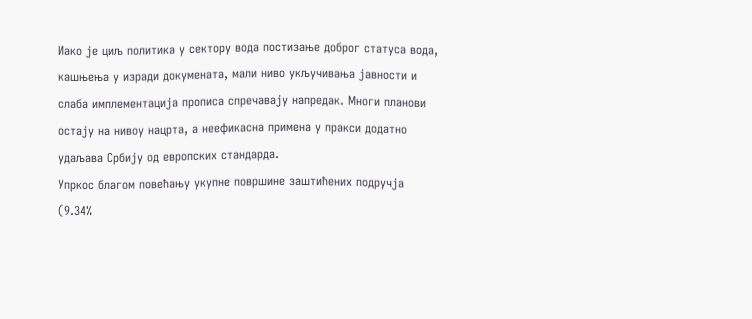Иако је циљ политика у сектору вода постизање доброг статуса вода, кашњења у изради докумената, мали ниво укључивања јавности и слаба имплементација прописа спречавају напредак. Многи планови остају на нивоу нацрта, а неефикасна примена у пракси додатно удаљава Србију од европских стандарда.
Упркос благом повећању укупне површине заштићених подручја (9.34%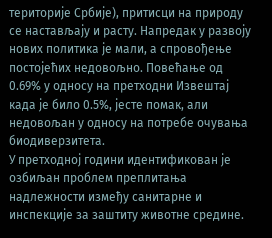територије Србије), притисци на природу се настављају и расту. Напредак у развоју нових политика је мали, а спровођење постојећих недовољно. Повећање од 0.69% у односу на претходни Извештај када је било 0.5%, јесте помак, али недовољан у односу на потребе очувања биодиверзитета.
У претходној години идентификован је озбиљан проблем преплитања надлежности између санитарне и инспекције за заштиту животне средине.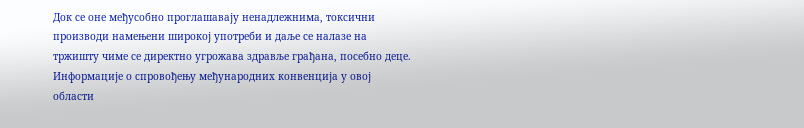Док се оне међусобно проглашавају ненадлежнима, токсични производи намењени широкој употреби и даље се налазе на тржишту чиме се директно угрожава здравље грађана, посебно деце. Информације о спровођењу међународних конвенција у овој области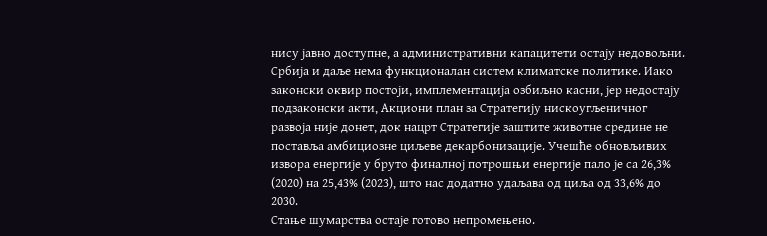нису јавно доступне, а административни капацитети остају недовољни.
Србија и даље нема функционалан систем климатске политике. Иако законски оквир постоји, имплементација озбиљно касни, јер недостају подзаконски акти, Акциони план за Стратегију нискоугљеничног развоја није донет, док нацрт Стратегије заштите животне средине не поставља амбициозне циљеве декарбонизације. Учешће обновљивих извора енергије у бруто финалној потрошњи енергије пало је са 26,3% (2020) на 25,43% (2023), што нас додатно удаљава од циља од 33,6% до 2030.
Стање шумарства остаје готово непромењено.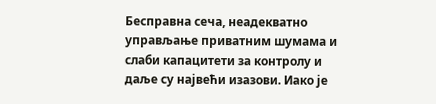Бесправна сеча, неадекватно управљање приватним шумама и слаби капацитети за контролу и даље су највећи изазови. Иако је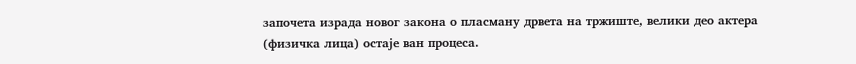започета израда новог закона о пласману дрвета на тржиште, велики део актера (физичка лица) остаје ван процеса.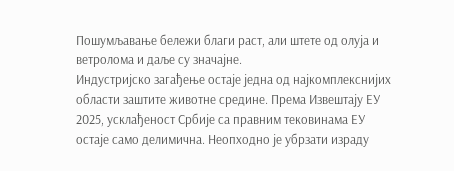Пошумљавање бележи благи раст, али штете од олуја и ветролома и даље су значајне.
Индустријско загађење остаје једна од најкомплекснијих области заштите животне средине. Према Извештају ЕУ 2025, усклађеност Србије са правним тековинама ЕУ остаје само делимична. Неопходно је убрзати израду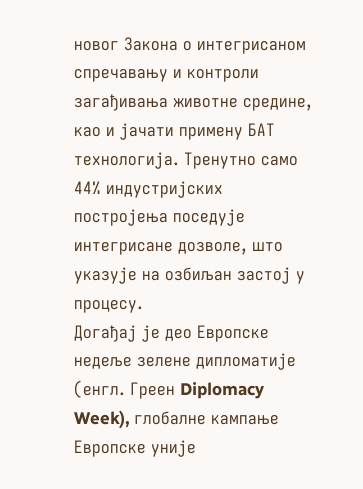новог Закона о интегрисаном спречавању и контроли загађивања животне средине, као и јачати примену БАТ технологија. Тренутно само 44% индустријских постројења поседује интегрисане дозволе, што указује на озбиљан застој у процесу.
Догађај је део Европске недеље зелене дипломатије (енгл. Греен Diplomacy Week), глобалне кампање Европске уније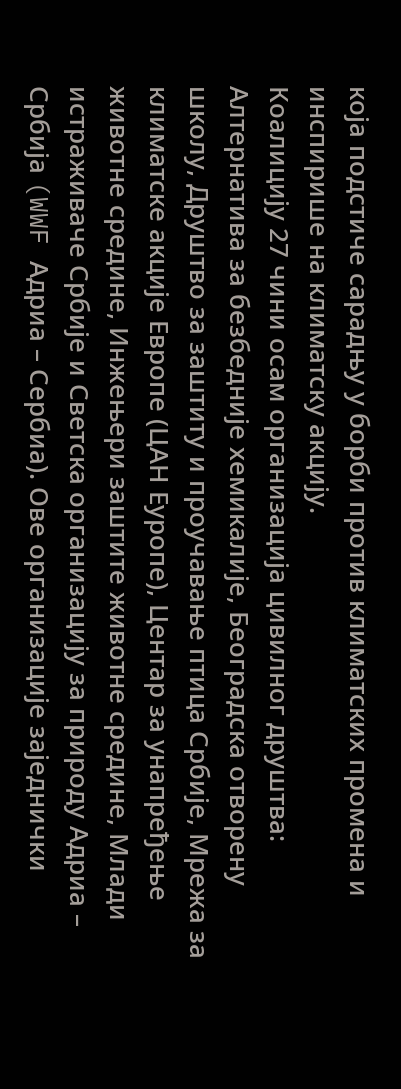која подстиче сарадњу у борби против климатских промена и инспирише на климатску акцију.
Коалицију 27 чини осам организација цивилног друштва: Алтернатива за безбедније хемикалије, Београдска отворену школу, Друштво за заштиту и проучавање птица Србије, Мрежа за климатске акције Европе (ЦАН Еуропе), Центар за унапређење животне средине, Инжењери заштите животне средине, Млади истраживаче Србије и Светска организацију за природу Адриа – Србија (WWF Адриа – Сербиа). Ове организације заједнички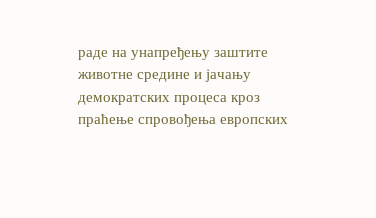раде на унапређењу заштите животне средине и јачању демократских процеса кроз праћење спровођења европских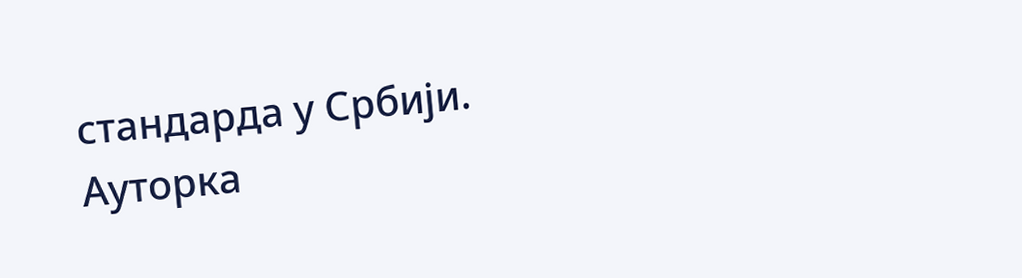стандарда у Србији.
Ауторка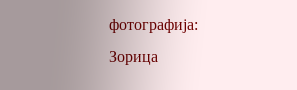фотографија: Зорица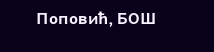Поповић, БОШ